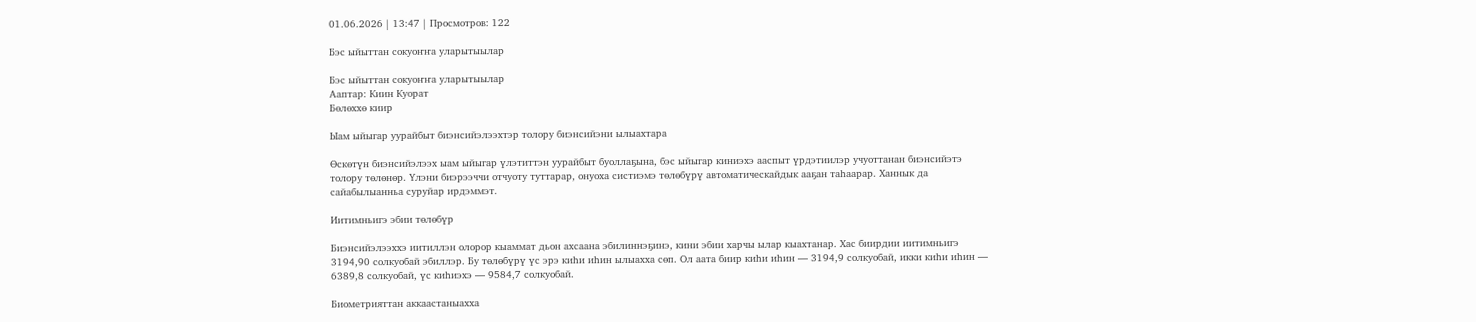01.06.2026 | 13:47 | Просмотров: 122

Бэс ыйыттан сокуоҥҥа уларытыылар

Бэс ыйыттан сокуоҥҥа уларытыылар
Ааптар: Киин Куорат
Бөлөххө киир

Ыам ыйыгар уурайбыт биэнсийэлээхтэр толору биэнсийэни ылыахтара

Өскөтүн биэнсийэлээх ыам ыйыгар үлэтиттэн уурайбыт буоллаҕына, бэс ыйыгар киниэхэ ааспыт үрдэтиилэр учуоттанан биэнсийэтэ толору төлөнөр. Үлэни биэрээччи отчуоту туттарар, онуоха систиэмэ төлөбүрү автоматическайдык ааҕан таһаарар. Ханнык да сайабылыанньа суруйар ирдэммэт.

Иитимньигэ эбии төлөбүр

Биэнсийэлээххэ иитиллэн олорор кыаммат дьон ахсаана эбилиннэҕинэ, кини эбии харчы ылар кыахтанар. Хас биирдии иитимньигэ 3194,90 солкуобай эбиллэр. Бу төлөбүрү үс эрэ киһи иһин ылыахха сөп. Ол аата биир киһи иһин — 3194,9 солкуобай, икки киһи иһин — 6389,8 солкуобай, үс киһиэхэ — 9584,7 солкуобай.

Биометрияттан аккаастаныахха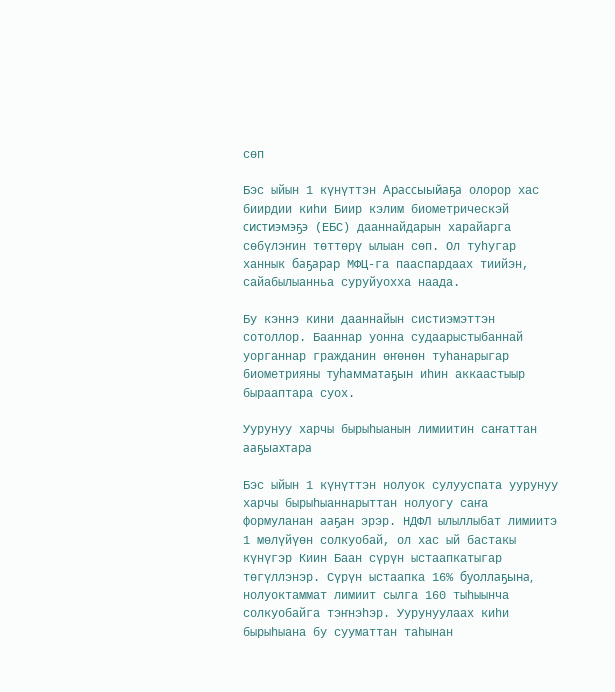сөп

Бэс ыйын 1 күнүттэн Арассыыйаҕа олорор хас биирдии киһи Биир кэлим биометрическэй систиэмэҕэ (ЕБС) дааннайдарын харайарга сөбүлэҥин төттөрү ылыан сөп. Ол туһугар ханнык баҕарар МФЦ-га пааспардаах тиийэн, сайабылыанньа суруйуохха наада.

Бу кэннэ кини дааннайын систиэмэттэн сотоллор. Бааннар уонна судаарыстыбаннай уорганнар гражданин өҥөнөн туһанарыгар биометрияны туһамматаҕын иһин аккаастыыр бырааптара суох.

Уурунуу харчы бырыһыанын лимиитин саҥаттан ааҕыахтара

Бэс ыйын 1 күнүттэн нолуок сулууспата уурунуу харчы бырыһыаннарыттан нолуогу саҥа формуланан ааҕан эрэр. НДФЛ ылыллыбат лимиитэ 1 мөлүйүөн солкуобай, ол хас ый бастакы күнүгэр Киин Баан сүрүн ыстаапкатыгар төгүллэнэр. Сүрүн ыстаапка 16% буоллаҕына, нолуоктаммат лимиит сылга 160 тыһыынча солкуобайга тэҥнэһэр. Уурунуулаах киһи бырыһыана бу сууматтан таһынан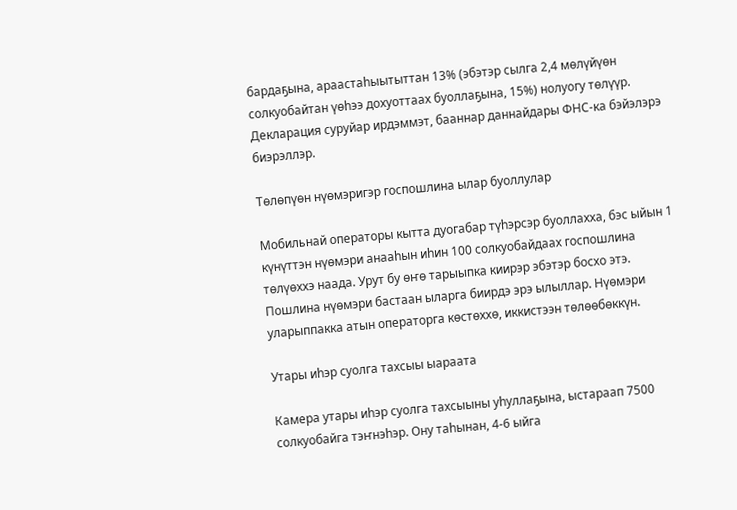бардаҕына, араастаһыытыттан 13% (эбэтэр сылга 2,4 мөлүйүөн солкуобайтан үөһээ дохуоттаах буоллаҕына, 15%) нолуогу төлүүр. Декларация суруйар ирдэммэт, бааннар даннайдары ФНС-ка бэйэлэрэ биэрэллэр.

Төлөпүөн нүөмэригэр госпошлина ылар буоллулар

Мобильнай операторы кытта дуогабар түһэрсэр буоллахха, бэс ыйын 1 күнүттэн нүөмэри анааһын иһин 100 солкуобайдаах госпошлина төлүөххэ наада. Урут бу өҥө тарыыпка киирэр эбэтэр босхо этэ. Пошлина нүөмэри бастаан ыларга биирдэ эрэ ылыллар. Нүөмэри уларыппакка атын операторга көстөххө, иккистээн төлөөбөккүн.

Утары иһэр суолга тахсыы ыараата

Камера утары иһэр суолга тахсыыны уһуллаҕына, ыстараап 7500 солкуобайга тэҥнэһэр. Ону таһынан, 4-6 ыйга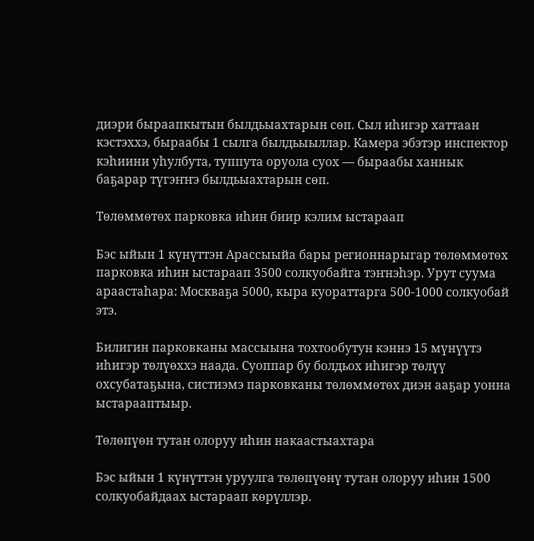диэри быраапкытын былдьыахтарын сөп. Сыл иһигэр хаттаан кэстэххэ, быраабы 1 сылга былдьыыллар. Камера эбэтэр инспектор кэһиини уһулбута, туппута оруола суох — быраабы ханнык баҕарар түгэҥҥэ былдьыахтарын сөп.

Төлөммөтөх парковка иһин биир кэлим ыстараап

Бэс ыйын 1 күнүттэн Арассыыйа бары регионнарыгар төлөммөтөх парковка иһин ыстараап 3500 солкуобайга тэҥнэһэр. Урут суума араастаһара: Москваҕа 5000, кыра куораттарга 500-1000 солкуобай этэ.

Билигин парковканы массыына тохтообутун кэннэ 15 мүнүүтэ иһигэр төлүөххэ наада. Суоппар бу болдьох иһигэр төлүү охсубатаҕына, систиэмэ парковканы төлөммөтөх диэн ааҕар уонна ыстарааптыыр.

Төлөпүөн тутан олоруу иһин накаастыахтара

Бэс ыйын 1 күнүттэн уруулга төлөпүөнү тутан олоруу иһин 1500 солкуобайдаах ыстараап көрүллэр.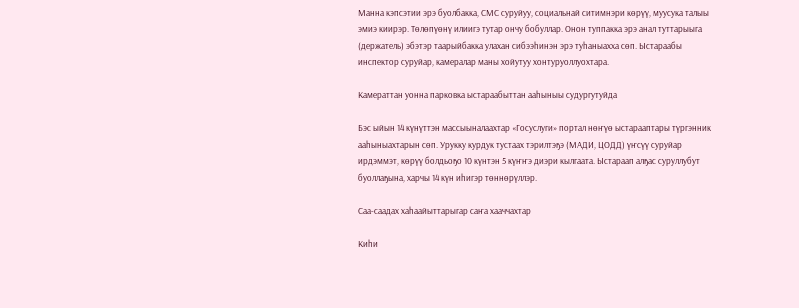Манна кэпсэтии эрэ буолбакка, СМС суруйуу, социальнай ситимнэри көрүү, муусука талыы эмиэ киирэр. Төлөпүөнү илиигэ тутар ончу бобуллар. Онон туппакка эрэ анал туттарыыга (держатель) эбэтэр таарыйбакка улахан сибээһинэн эрэ туһаныахха сөп. Ыстараабы инспектор суруйар, камералар маны хойутуу хонтуруоллуохтара.

Камераттан уонна парковка ыстараабыттан ааһыныы судургутуйда

Бэс ыйын 14 күнүттэн массыыналаахтар «Госуслуги» портал нөҥүө ыстарааптары түргэнник ааһыныахтарын сөп. Урукку курдук тустаах тэрилтэҕэ (МАДИ, ЦОДД) үҥсүү суруйар ирдэммэт, көрүү болдьоҕо 10 күнтэн 5 күҥҥэ диэри кылгаата. Ыстараап алҕас суруллубут буоллаҕына, харчы 14 күн иһигэр төннөрүллэр.

Саа-саадах хаһаайыттарыгар саҥа хааччахтар

Киһи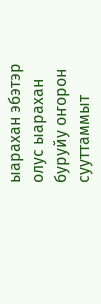ыарахан эбэтэр олус ыарахан буруйу оҥорон сууттаммыт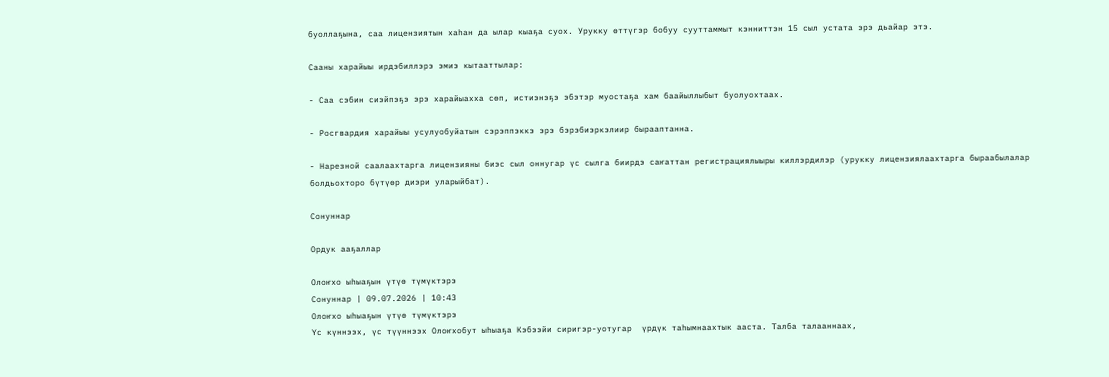буоллаҕына, саа лицензиятын хаһан да ылар кыаҕа суох. Урукку өттүгэр бобуу сууттаммыт кэнниттэн 15 сыл устата эрэ дьайар этэ.

Сааны харайыы ирдэбиллэрэ эмиэ кытааттылар:

- Саа сэбин сиэйпэҕэ эрэ харайыахха сөп, истиэнэҕэ эбэтэр муостаҕа хам баайыллыбыт буолуохтаах.

- Росгвардия харайыы усулуобуйатын сэрэппэккэ эрэ бэрэбиэркэлиир бырааптанна.

- Нарезной саалаахтарга лицензияны биэс сыл оннугар үс сылга биирдэ саҥаттан регистрациялыыры киллэрдилэр (урукку лицензиялаахтарга быраабылалар болдьохторо бүтүөр диэри уларыйбат).

Сонуннар

Ордук ааҕаллар

Олоҥхо ыһыаҕын үтүө түмүктэрэ
Сонуннар | 09.07.2026 | 10:43
Олоҥхо ыһыаҕын үтүө түмүктэрэ
Үс күннээх, үс түүннээх Олоҥхобут ыһыаҕа Кэбээйи сиригэр-уотугар  үрдүк таһымнаахтык ааста. Талба талааннаах,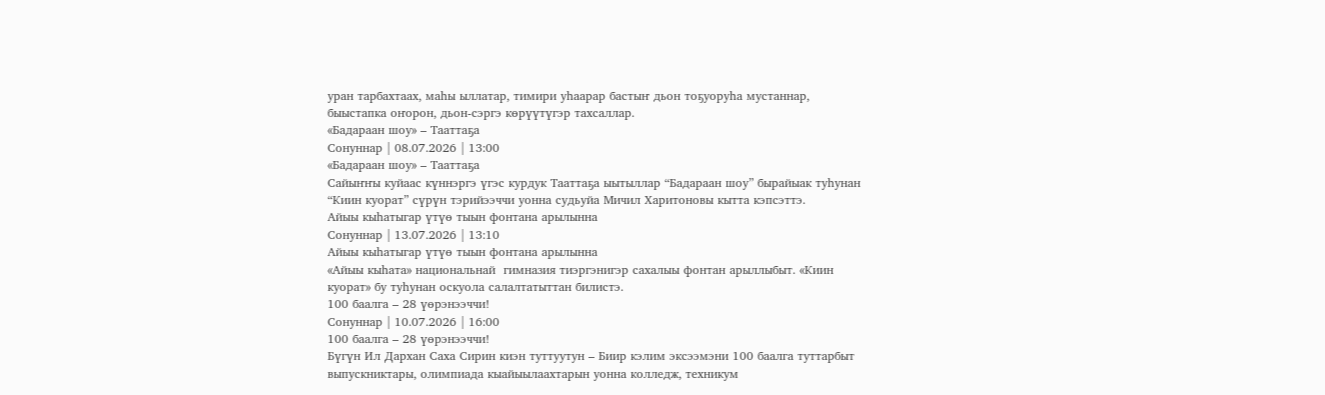уран тарбахтаах, маһы ыллатар, тимири уһаарар бастыҥ дьон тоҕуоруһа мустаннар, быыстапка оҥорон, дьон-сэргэ көрүүтүгэр тахсаллар.
«Бадараан шоу» – Тааттаҕа
Сонуннар | 08.07.2026 | 13:00
«Бадараан шоу» – Тааттаҕа
Сайыҥҥы куйаас күннэргэ үгэс курдук Тааттаҕа ыытыллар “Бадараан шоу” бырайыак туһунан “Киин куорат” сүрүн тэрийээччи уонна судьуйа Мичил Харитоновы кытта кэпсэттэ.
Айыы кыһатыгар үтүө тыын фонтана арылынна
Сонуннар | 13.07.2026 | 13:10
Айыы кыһатыгар үтүө тыын фонтана арылынна
«Айыы кыһата» национальнай  гимназия тиэргэнигэр сахалыы фонтан арыллыбыт. «Киин куорат» бу туһунан оскуола салалтатыттан билистэ.
100 баалга – 28 үөрэнээччи!
Сонуннар | 10.07.2026 | 16:00
100 баалга – 28 үөрэнээччи!
Бүгүн Ил Дархан Саха Сирин киэн туттуутун – Биир кэлим эксээмэни 100 баалга туттарбыт выпускниктары, олимпиада кыайыылаахтарын уонна колледж, техникум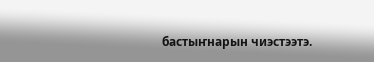бастыҥнарын чиэстээтэ.